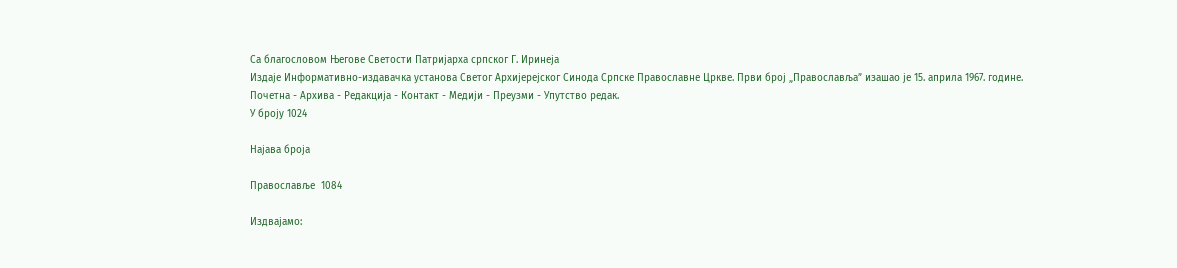Са благословом Његове Светости Патријарха српског Г. Иринејa
Издаје Информативно-издавачка установа Светог Архијерејског Синода Српске Православне Цркве. Први број „Православља” изашао је 15. априла 1967. године.
Почетна - Архива - Редакција - Контакт - Медији - Преузми - Упутство редак.
У броју 1024

Најава броја

Православље  1084

Издвајамо: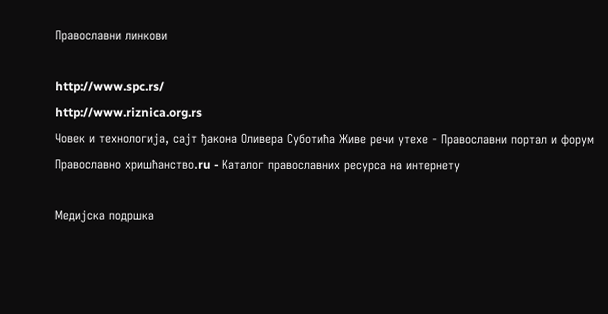Православни линкови

http://www.spc.rs/
http://www.riznica.org.rs
Човек и технологија, сајт ђакона Оливера Суботића Живе речи утехе - Православни портал и форум
Православно хришћанство.ru - Каталог православних ресурса на интернету

Медијска подршка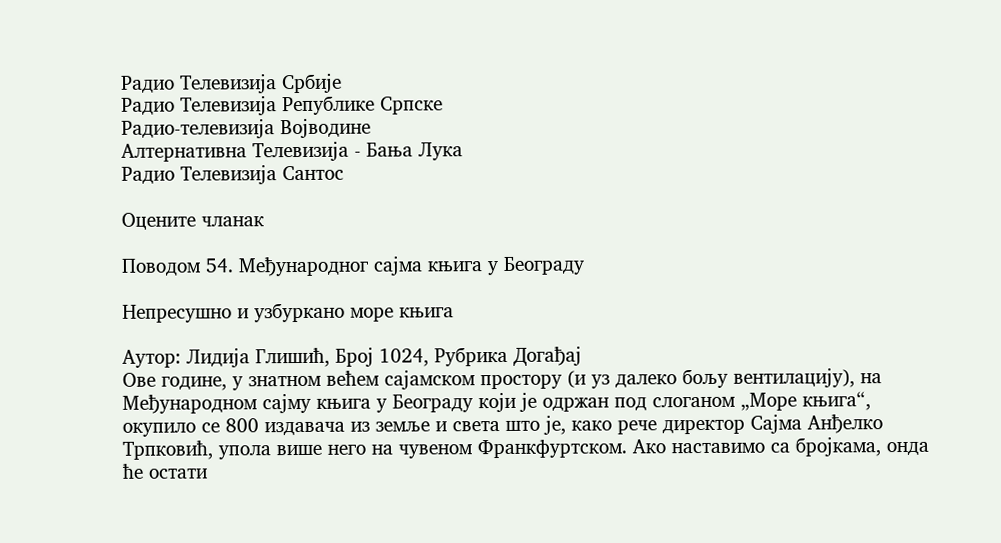Радио Телевизија Србије
Радио Телевизија Републике Српске
Радио-телевизијa Војводинe
Алтернативна Телевизија - Бања Лука
Радио Телевизија Сантос

Оцените чланак

Поводом 54. Међународног сајма књига у Београду

Непресушно и узбуркано море књига

Аутор: Лидија Глишић, Број 1024, Рубрика Догађај
Ове године, у знатном већем сајамском простору (и уз далеко бољу вентилацију), на Међународном сајму књига у Београду који је одржан под слоганом „Море књига“, окупило се 800 издавача из земље и света што је, како рече директор Сајма Анђелко Трпковић, упола више него на чувеном Франкфуртском. Ако наставимо са бројкама, онда ће остати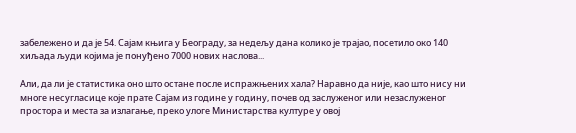забележено и да је 54. Сајам књига у Београду, за недељу дана колико је трајао, посетило око 140 хиљада људи којима је понуђено 7000 нових наслова...

Али, да ли је статистика оно што остане после испражњених хала? Наравно да није, као што нису ни многе несугласице које прате Сајам из године у годину, почев од заслуженог или незаслуженог простора и места за излагање, преко улоге Министарства културе у овој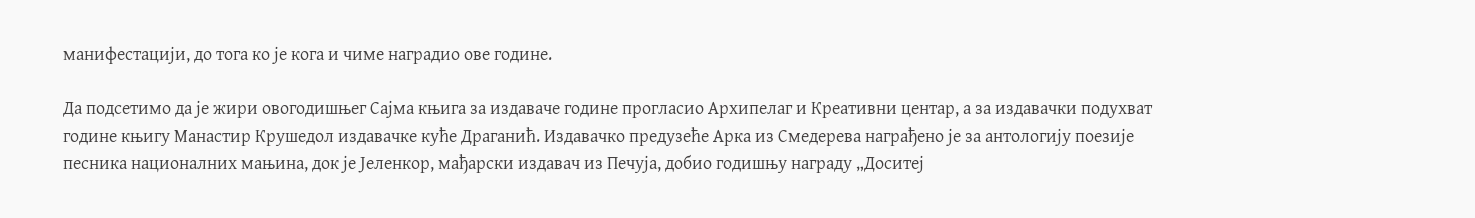манифестацији, до тога ко је кога и чиме наградио ове године.

Да подсетимо да је жири овогодишњег Сајма књига за издаваче године прогласио Архипелаг и Креативни центар, а за издавачки подухват године књигу Манастир Крушедол издавачке куће Драганић. Издавачко предузеће Арка из Смедерева награђено је за антологију поезије песника националних мањина, док је Јеленкор, мађарски издавач из Печуја, добио годишњу награду „Доситеј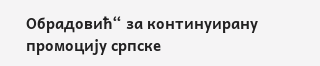Обрадовић“ за континуирану промоцију српске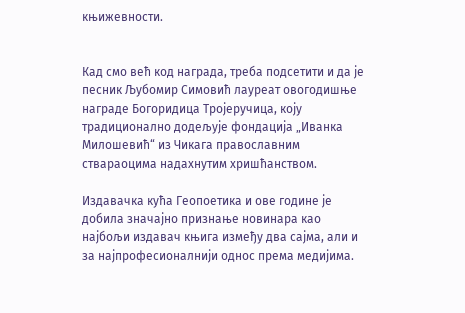књижевности.


Кад смо већ код награда, треба подсетити и да је песник Љубомир Симовић лауреат овогодишње награде Богоридица Тројеручица, коју традиционално додељује фондација „Иванка Милошевић“ из Чикага православним ствараоцима надахнутим хришћанством.

Издавачка кућа Геопоетика и ове године је добила значајно признање новинара као најбољи издавач књига између два сајма, али и за најпрофесионалнији однос према медијима.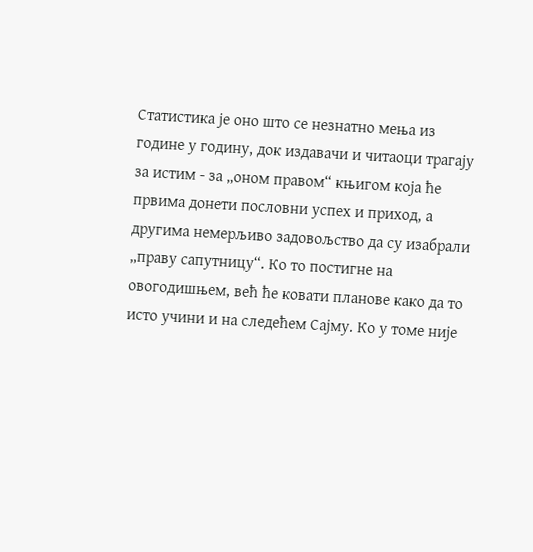Статистика је оно што се незнатно мења из године у годину, док издавачи и читаоци трагају за истим - за „оном правом“ књигом која ће првима донети пословни успех и приход, а другима немерљиво задовољство да су изабрали „праву сапутницу“. Ко то постигне на овогодишњем, већ ће ковати планове како да то исто учини и на следећем Сајму. Ко у томе није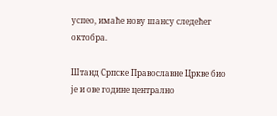успео, имаће нову шансу следећег октобра.

Штанд Српске Православне Цркве био је и ове године централно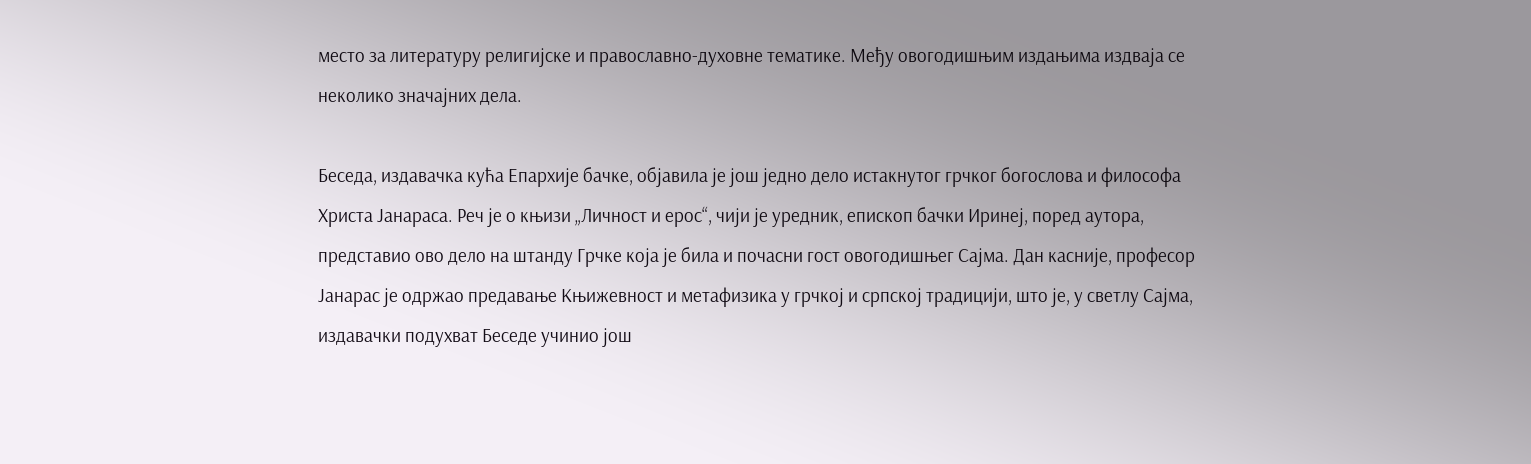место за литературу религијске и православно-духовне тематике. Међу овогодишњим издањима издваја се неколико значајних дела.

Беседа, издавачка кућа Епархије бачке, објавила је још једно дело истакнутог грчког богослова и философа Христа Јанараса. Реч је о књизи „Личност и ерос“, чији је уредник, епископ бачки Иринеј, поред аутора, представио ово дело на штанду Грчке која је била и почасни гост овогодишњег Сајма. Дан касније, професор Јанарас је одржао предавање Књижевност и метафизика у грчкој и српској традицији, што је, у светлу Сајма, издавачки подухват Беседе учинио још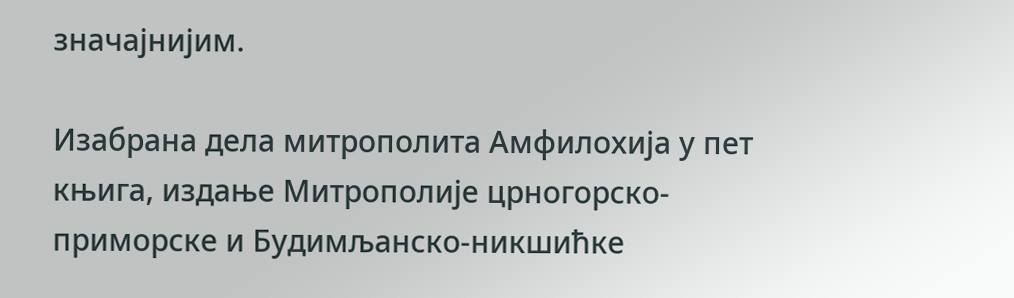значајнијим.

Изабрана дела митрополита Амфилохија у пет књига, издање Митрополије црногорско-приморске и Будимљанско-никшићке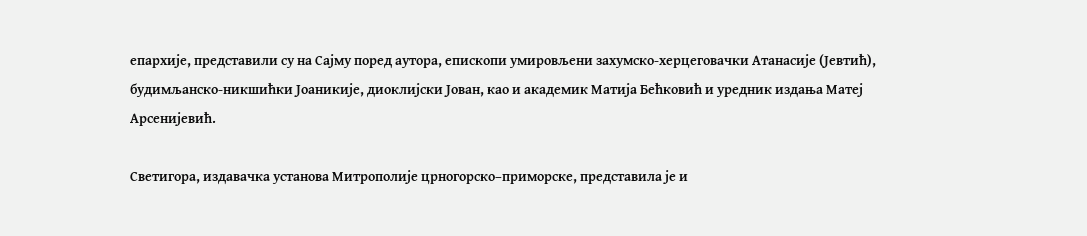епархије, представили су на Сајму поред аутора, епископи умировљени захумско-херцеговачки Атанасије (Јевтић), будимљанско-никшићки Јоаникије, диоклијски Јован, као и академик Матија Бећковић и уредник издања Матеј Арсенијевић.

Светигора, издавачка установа Митрополије црногорско–приморске, представила је и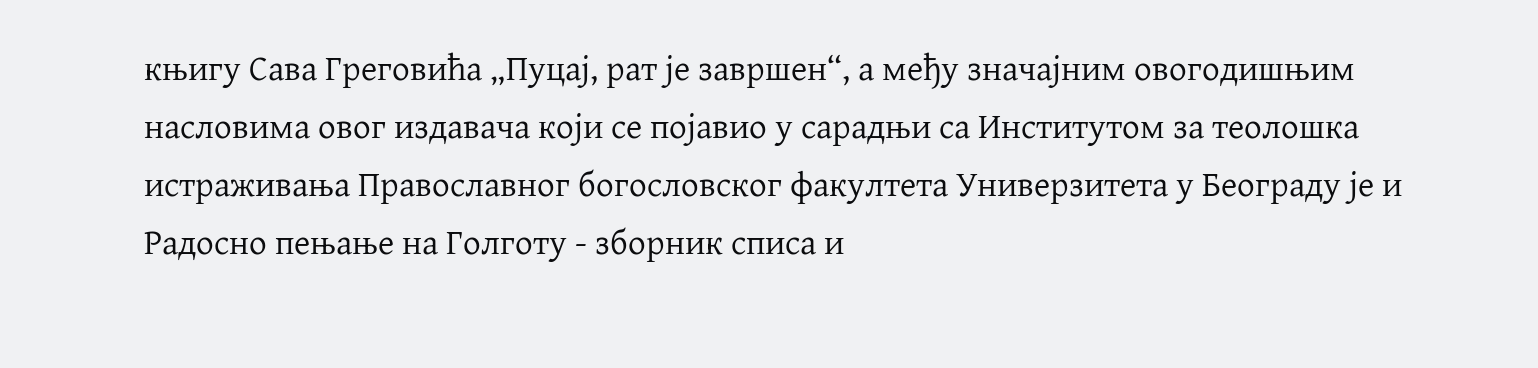књигу Сава Греговића „Пуцај, рат је завршен“, а међу значајним овогодишњим насловима овог издавача који се појавио у сарадњи са Институтом за теолошка истраживања Православног богословског факултета Универзитета у Београду је и Радосно пењање на Голготу - зборник списа и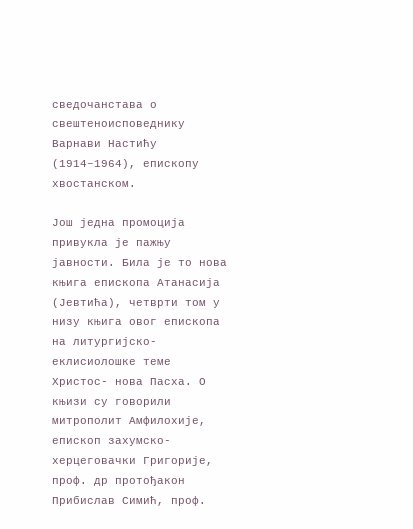сведочанстава о свештеноисповеднику Варнави Настићу (1914–1964), епископу хвостанском.

Још једна промоција привукла је пажњу јавности. Била је то нова књига епископа Атанасија (Јевтића), четврти том у низу књига овог епископа на литургијско-еклисиолошке теме Христос- нова Пасха. О књизи су говорили митрополит Амфилохије, епископ захумско-херцеговачки Григорије, проф. др протођакон Прибислав Симић, проф.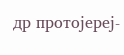др протојереј-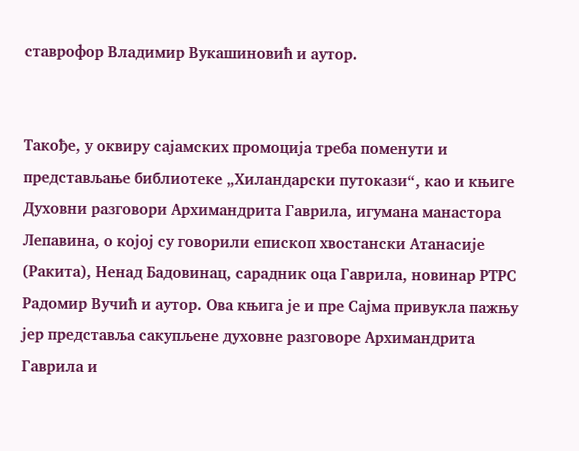ставрофор Владимир Вукашиновић и аутор.


Такође, у оквиру сајамских промоција треба поменути и представљање библиотеке „Хиландарски путокази“, као и књиге Духовни разговори Архимандрита Гаврила, игумана манастора Лепавина, о којој су говорили епископ хвостански Атанасије (Ракита), Ненад Бадовинац, сарадник оца Гаврила, новинар РТРС Радомир Вучић и аутор. Ова књига је и пре Сајма привукла пажњу јер представља сакупљене духовне разговоре Архимандрита Гаврила и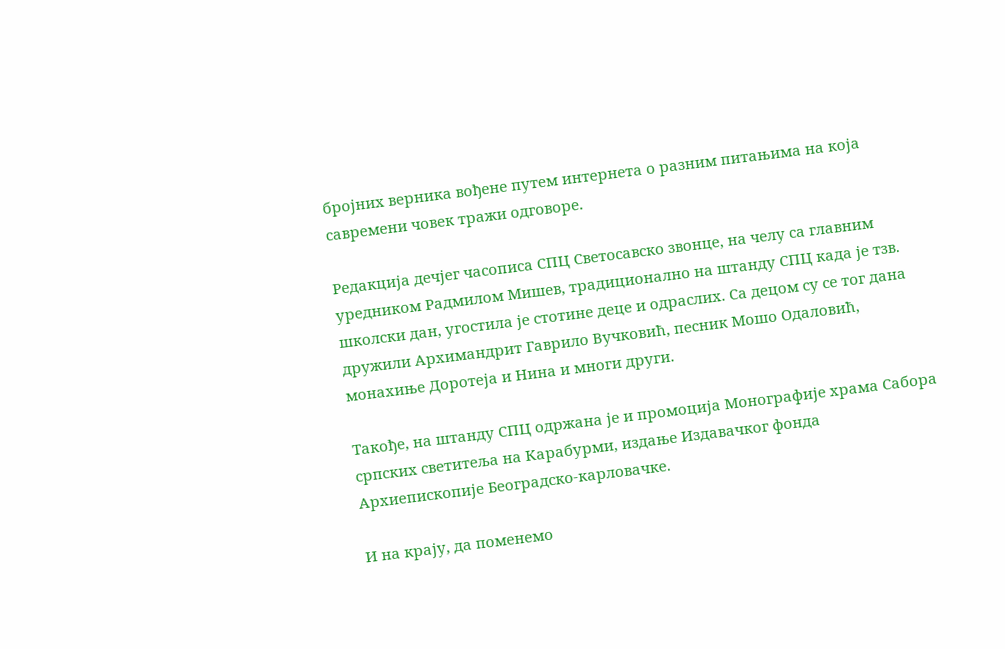бројних верника вођене путем интернета о разним питањима на која савремени човек тражи одговоре.

Редакција дечјег часописа СПЦ Светосавско звонце, на челу са главним уредником Радмилом Мишев, традиционално на штанду СПЦ када је тзв. школски дан, угостила је стотине деце и одраслих. Са децом су се тог дана дружили Архимандрит Гаврило Вучковић, песник Мошо Одаловић, монахиње Доротеја и Нина и многи други.

Такође, на штанду СПЦ одржана је и промоција Монографије храма Сабора српских светитеља на Карабурми, издање Издавачког фонда Архиепископије Београдско-карловачке.

И на крају, да поменемо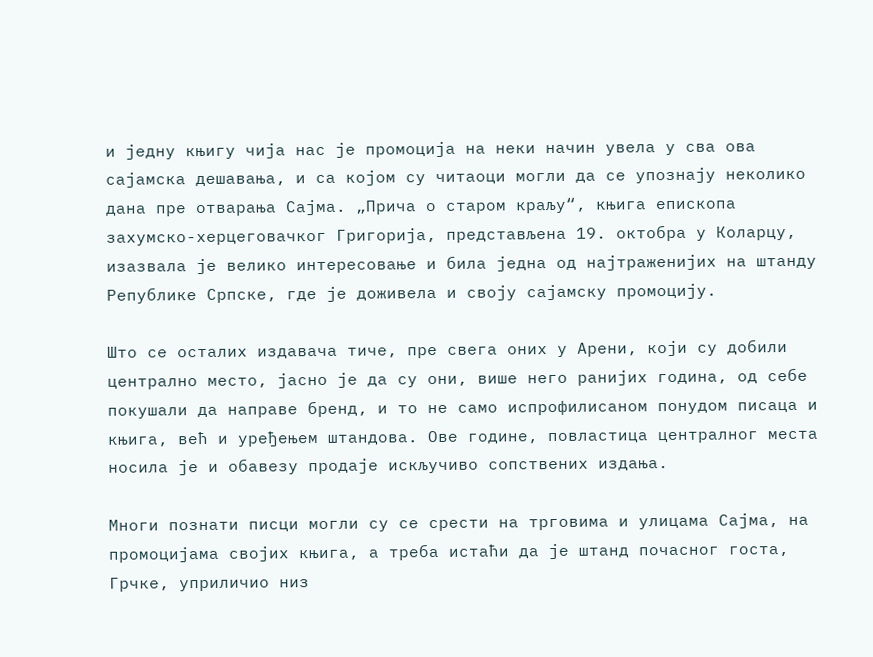и једну књигу чија нас је промоција на неки начин увела у сва ова сајамска дешавања, и сa којом су читаоци могли да се упознају неколико дана пре отварања Сајма. „Прича о старом краљу“, књига епископа захумско-херцеговачког Григорија, представљена 19. октобра у Коларцу, изазвала је велико интересовање и била једна од најтраженијих на штанду Републике Српске, где је доживела и своју сајамску промоцију.

Што се осталих издавача тиче, пре свега оних у Арени, који су добили централно место, јасно је да су они, више него ранијих година, од себе покушали да направе бренд, и то не само испрофилисаном понудом писаца и књига, већ и уређењем штандова. Ове године, повластица централног места носила је и обавезу продаје искључиво сопствених издања.

Многи познати писци могли су се срести на трговима и улицама Сајма, на промоцијама својих књига, а треба истаћи да је штанд почасног госта, Грчке, уприличио низ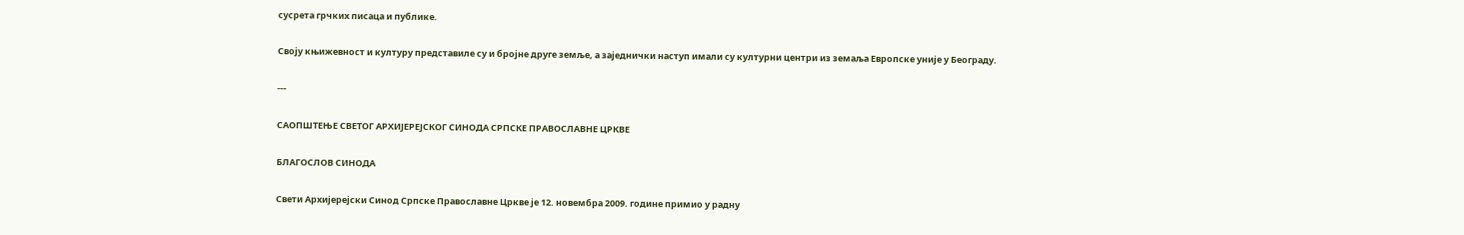сусрета грчких писаца и публике.

Своју књижевност и културу представиле су и бројне друге земље, а заједнички наступ имали су културни центри из земаља Европске уније у Београду.

---

САОПШТЕЊЕ СВЕТОГ АРХИЈЕРЕЈСКОГ СИНОДА СРПСКЕ ПРАВОСЛАВНЕ ЦРКВЕ

БЛАГОСЛОВ CИНОДА

Свети Архијерејски Синод Српске Православне Цркве је 12. новембра 2009. године примио у радну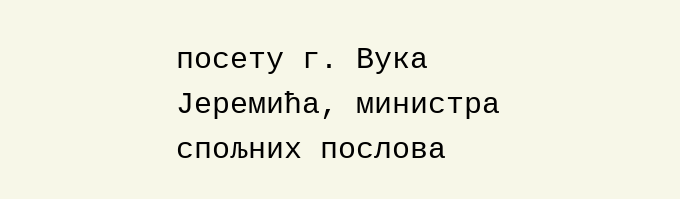посету г. Вука Јеремића, министра спољних послова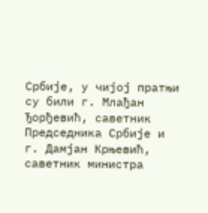Србије, у чијој пратњи су били г. Млађан Ђорђевић, саветник Председника Србије и г. Дамјан Крњевић, саветник министра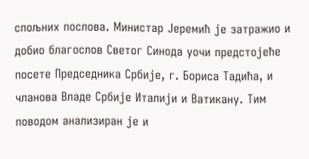спољних послова. Министар Јеремић је затражио и добио благослов Светог Синода уочи предстојеће посете Председника Србије, г. Бориса Тадића, и чланова Владе Србије Италији и Ватикану. Тим поводом анализиран је и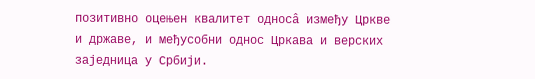позитивно оцењен квалитет односâ између Цркве и државе, и међусобни однос Цркава и верских заједница у Србији.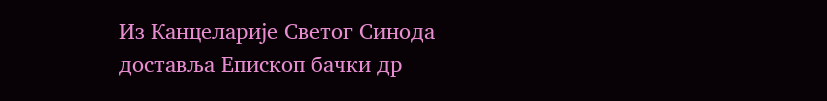Из Канцеларије Светог Синода доставља Епископ бачки др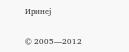Иринеј


© 2005—2012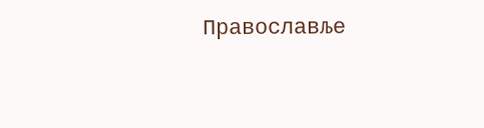Православље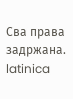Сва права задржана.
latinica